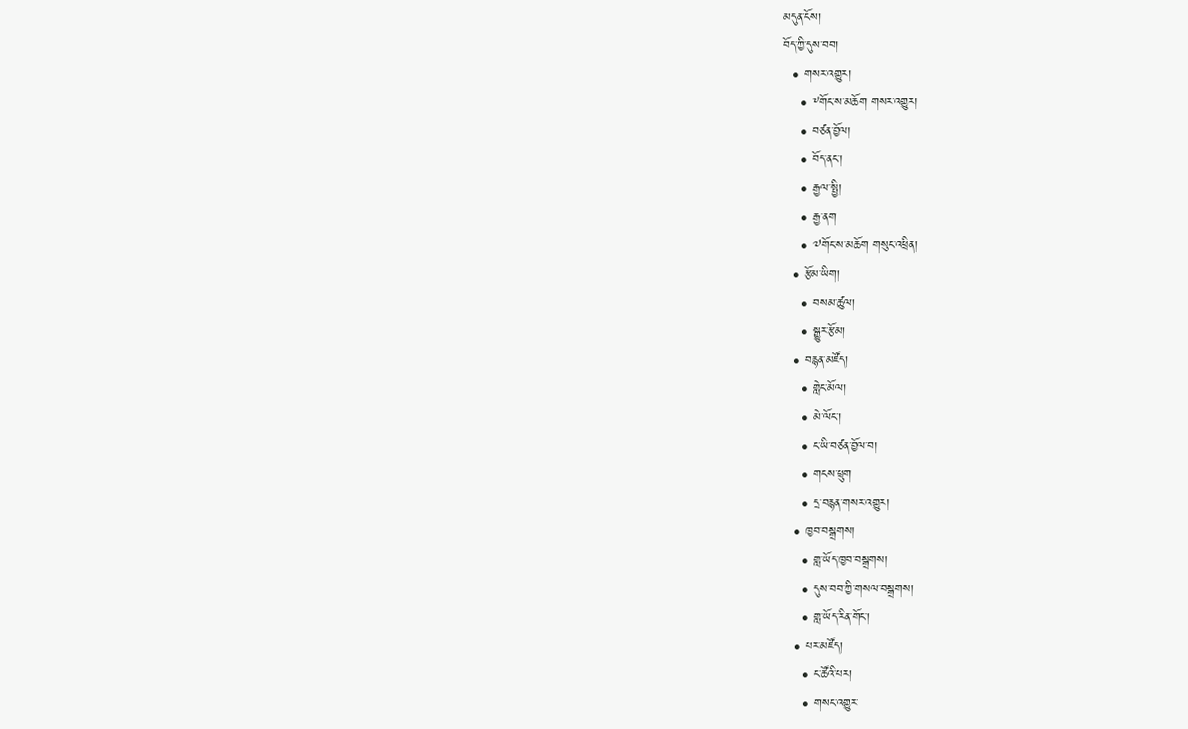མདུན་ངོས།
བོད་ཀྱི་དུས་བབ།
  • གསར་འགྱུར།
    • ༸གོང་ས་མཆོག གསར་འགྱུར།
    • བཙན་བྱོལ།
    • བོད་ནང་།
    • རྒྱལ་སྤྱི།
    • རྒྱ་ནག
    • ༧གོང་ས་མཆོག གསུང་འཕྲིན།
  • རྩོམ་ཡིག།
    • བསམ་ཚུལ།
    • སྒྱུར་རྩོམ།
  • བརྙན་མཛོད།
    • གླེང་མོལ།
    • མེ་ལོང་།
    • ང་ཡི་བཙན་བྱོལ་བ།
    • གངས་ཕྲུག
    • དྲ་བརྙན་གསར་འགྱུར།
  • ཁྱབ་བསྒྲགས།
    • གླ་ཡོད་ཁྱབ་བསྒྲགས།
    • དུས་བབ་ཀྱི་གསལ་བསྒྲགས།
    • གླ་ཡོད་རིན་གོང་།
  • པར་མཛོད།
    • ང་ཚོའི་པར།
    • གསང་འགྱུར་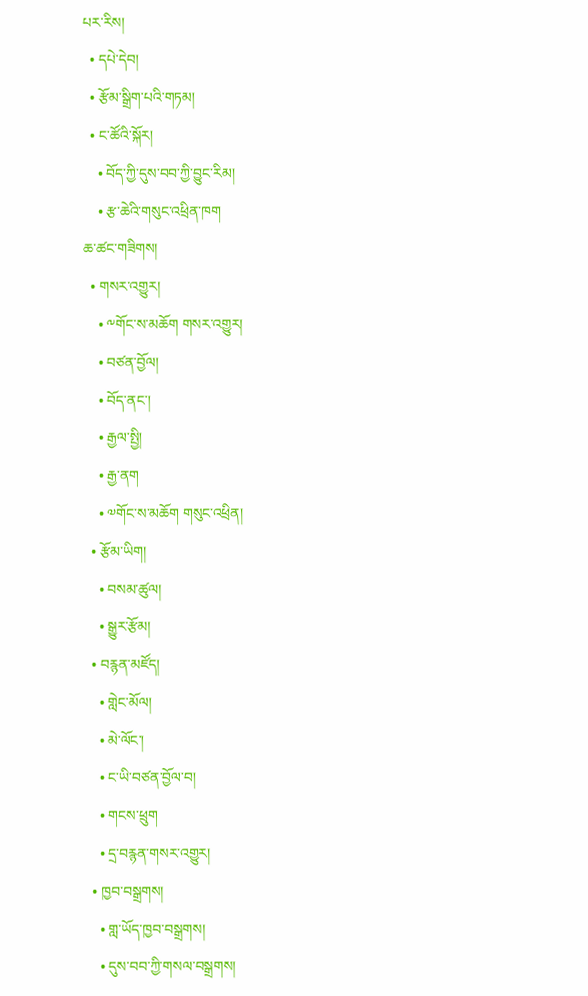པར་རིས།
  • དཔེ་དེབ།
  • རྩོམ་སྒྲིག་པའི་གཏམ།
  • ང་ཚོའི་སྐོར།
    • བོད་ཀྱི་དུས་བབ་ཀྱི་བྱུང་རིམ།
    • རྩ་ཆེའི་གསུང་འཕྲིན་ཁག
ཆ་ཚང་གཟིགས།
  • གསར་འགྱུར།
    • ༸གོང་ས་མཆོག གསར་འགྱུར།
    • བཙན་བྱོལ།
    • བོད་ནང་།
    • རྒྱལ་སྤྱི།
    • རྒྱ་ནག
    • ༧གོང་ས་མཆོག གསུང་འཕྲིན།
  • རྩོམ་ཡིག།
    • བསམ་ཚུལ།
    • སྒྱུར་རྩོམ།
  • བརྙན་མཛོད།
    • གླེང་མོལ།
    • མེ་ལོང་།
    • ང་ཡི་བཙན་བྱོལ་བ།
    • གངས་ཕྲུག
    • དྲ་བརྙན་གསར་འགྱུར།
  • ཁྱབ་བསྒྲགས།
    • གླ་ཡོད་ཁྱབ་བསྒྲགས།
    • དུས་བབ་ཀྱི་གསལ་བསྒྲགས།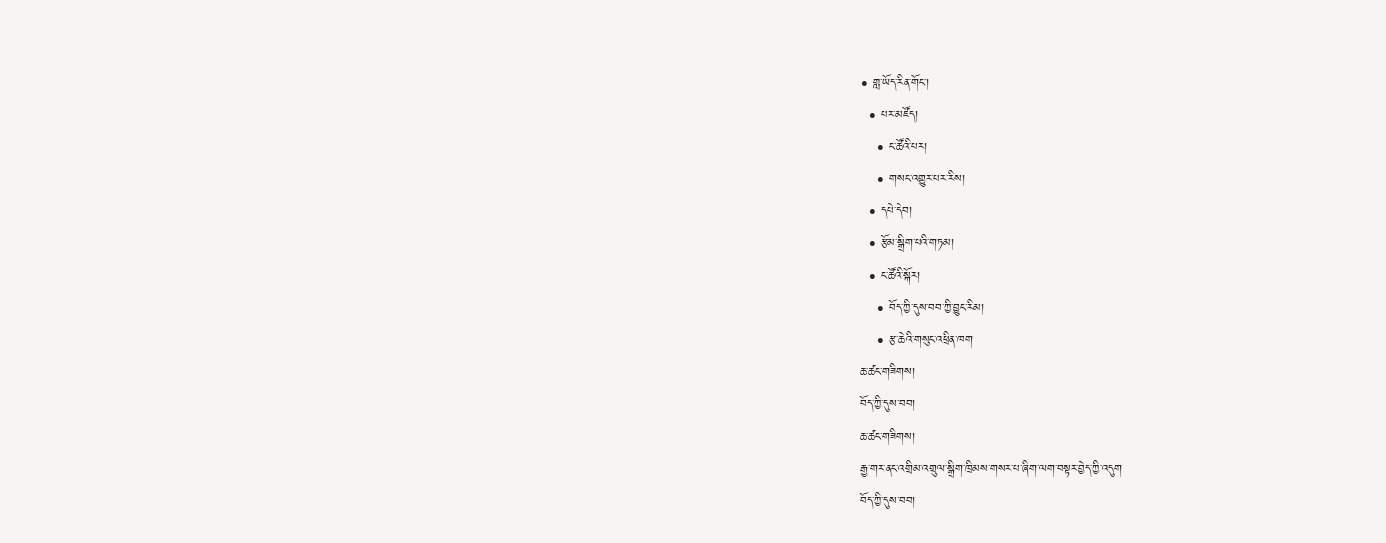• གླ་ཡོད་རིན་གོང་།
  • པར་མཛོད།
    • ང་ཚོའི་པར།
    • གསང་འགྱུར་པར་རིས།
  • དཔེ་དེབ།
  • རྩོམ་སྒྲིག་པའི་གཏམ།
  • ང་ཚོའི་སྐོར།
    • བོད་ཀྱི་དུས་བབ་ཀྱི་བྱུང་རིམ།
    • རྩ་ཆེའི་གསུང་འཕྲིན་ཁག
ཆ་ཚང་གཟིགས།
བོད་ཀྱི་དུས་བབ།
ཆ་ཚང་གཟིགས།
རྒྱ་གར་ནང་འགྲིམ་འགྲུལ་སྒྲིག་ཁྲིམས་གསར་པ་ཞིག་ལག་བསྟར་བྱེད་ཀྱི་འདུག
བོད་ཀྱི་དུས་བབ།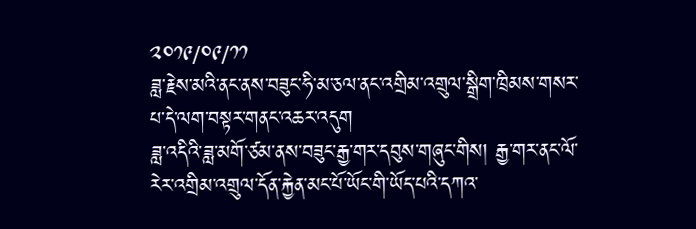༢༠༡༩/༠༩/༡༡
ཟླ་རྗེས་མའི་ནང་ནས་བཟུང་ཧི་མ་ཅལ་ནང་འགྲིམ་འགྲུལ་སྒྲིག་ཁྲིམས་གསར་པ་དེ་ལག་བསྟར་གནང་འཆར་འདུག
ཟླ་འདིའི་ཟླ་མགོ་ཙམ་ནས་བཟུང་རྒྱ་གར་དབུས་གཞུང་གིས། རྒྱ་གར་ནང་ལོ་རེར་འགྲིམ་འགྲུལ་དོན་རྐྱེན་མང་པོ་ཡོང་གི་ཡོད་པའི་དཀའ་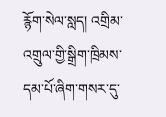རྙོག་སེལ་སླད། འགྲིམ་འགྲུལ་གྱི་སྒྲིག་ཁྲིམས་དམ་པོ་ཞིག་གསར་དུ་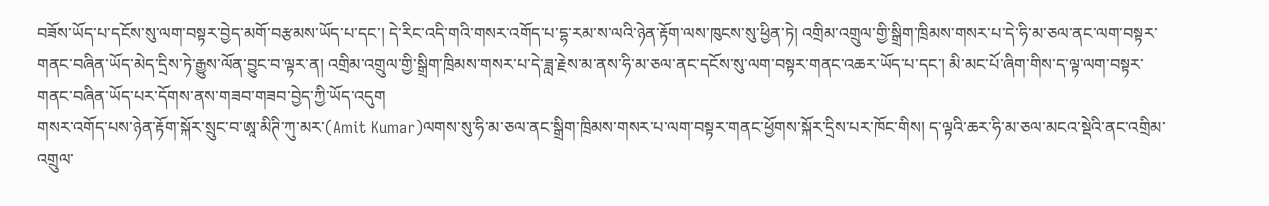བཟོས་ཡོད་པ་དངོས་སུ་ལག་བསྟར་བྱེད་མགོ་བརྩམས་ཡོད་པ་དང་། དེ་རིང་འདི་གའི་གསར་འགོད་པ་དྷ་རམ་ས་ལའི་ཉེན་རྟོག་ལས་ཁུངས་སུ་ཕྱིན་ཏེ། འགྲིམ་འགྲུལ་གྱི་སྒྲིག་ཁྲིམས་གསར་པ་དེ་ཧི་མ་ཅལ་ནང་ལག་བསྟར་གནང་བཞིན་ཡོད་མེད་དྲིས་ཏེ་རྒྱུས་ལོན་བྱུང་བ་ལྟར་ན། འགྲིམ་འགྲུལ་གྱི་སྒྲིག་ཁྲིམས་གསར་པ་དེ་ཟླ་རྗེས་མ་ནས་ཧི་མ་ཅལ་ནང་དངོས་སུ་ལག་བསྟར་གནང་འཆར་ཡོད་པ་དང་། མི་མང་པོ་ཞིག་གིས་ད་ལྟ་ལག་བསྟར་གནང་བཞིན་ཡོད་པར་དོགས་ནས་གཟབ་གཟབ་བྱེད་ཀྱི་ཡོད་འདུག
གསར་འགོད་པས་ཉེན་རྟོག་སྐོར་སྲུང་བ་ཨཱ་མིཊི་ཀུ་མར་(Amit Kumar)ལགས་སུ་ཧི་མ་ཅལ་ནང་སྒྲིག་ཁྲིམས་གསར་པ་ལག་བསྟར་གནང་ཕྱོགས་སྐོར་དྲིས་པར་ཁོང་གིས། ད་ལྟའི་ཆར་ཧི་མ་ཅལ་མངའ་སྡེའི་ནང་འགྲིམ་འགྲུལ་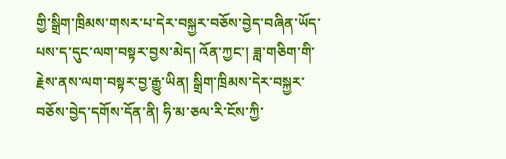གྱི་སྒྲིག་ཁྲིམས་གསར་པ་དེར་བསྐྱར་བཅོས་བྱེད་བཞིན་ཡོད་པས་ད་དུང་ལག་བསྟར་བྱས་མེད། འོན་ཀྱང་། ཟླ་གཅིག་གི་རྗེས་ནས་ལག་བསྟར་བྱ་རྒྱུ་ཡིན། སྒྲིག་ཁྲིམས་དེར་བསྐྱར་བཅོས་བྱེད་དགོས་དོན་ནི། ཧི་མ་ཅལ་རི་ངོས་ཀྱི་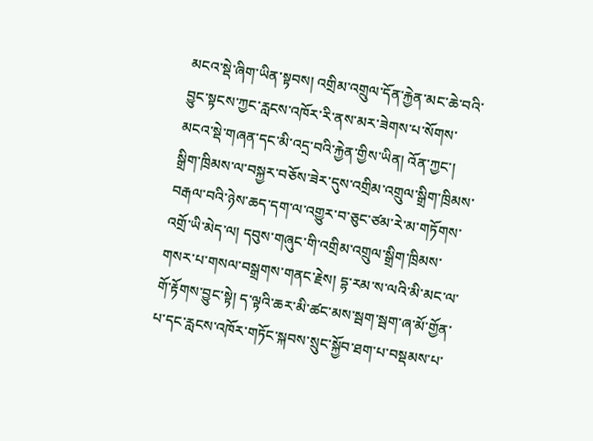མངའ་སྡེ་ཞིག་ཡིན་སྟབས། འགྲིམ་འགྲུལ་དོན་རྐྱེན་མང་ཆེ་བའི་བྱུང་སྟངས་ཀྱང་རླངས་འཁོར་རི་ནས་མར་ཟེགས་པ་སོགས་མངའ་སྡེ་གཞན་དང་མི་འདྲ་བའི་རྐྱེན་གྱིས་ཡིན། འོན་ཀྱང་། སྒྲིག་ཁྲིམས་ལ་བསྐྱར་བཅོས་ཟེར་དུས་འགྲིམ་འགྲུལ་སྒྲིག་ཁྲིམས་བརྒལ་བའི་ཉེས་ཆད་དག་ལ་འགྱུར་བ་ཅུང་ཙམ་རེ་མ་གཏོགས་འགྲོ་ཡི་མེད་ལ། དབུས་གཞུང་གི་འགྲིམ་འགྲུལ་སྒྲིག་ཁྲིམས་གསར་པ་གསལ་བསྒྲགས་གནང་རྗེས། དྷ་རམ་ས་ལའི་མི་མང་ལ་གོ་རྟོགས་བྱུང་སྟེ། ད་ལྟའི་ཆར་མི་ཚང་མས་སྦག་སྦག་ཞ་མོ་གྱོན་པ་དང་རླངས་འཁོར་གཏོང་སྐབས་སྲུང་སྐྱོབ་ཐག་པ་བསྡམས་པ་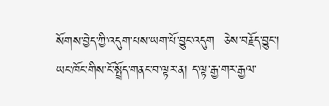སོགས་བྱེད་ཀྱི་འདུག་པས་ཡག་པོ་བྱུང་འདུག  ཅེས་བརྗོད་བྱུང་།
ཡང་ཁོང་གིས་ངོ་སྤྲོད་གནང་བ་ལྟར་ན། ད་ལྟ་རྒྱ་གར་རྒྱལ་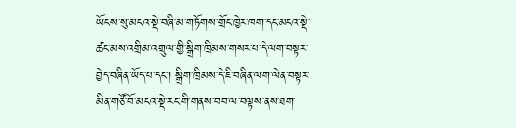ཡོངས་སུ་མངའ་སྡེ་བཞི་མ་གཏོགས་གྲོང་ཁྱེར་ཁག་དང་མངའ་སྡེ་ཚང་མས་འགྲིམ་འགྲུལ་གྱི་སྒྲིག་ཁྲིམས་གསར་པ་དེ་ལག་བསྟར་བྱེད་བཞིན་ཡོད་པ་དང་། སྒྲིག་ཁྲིམས་དེ་ཇི་བཞིན་ལག་ལེན་བསྟར་མིན་གཙོ་བོ་མངའ་སྡེ་རང་གི་གནས་བབ་ལ་བལྟས་ནས་ཐག་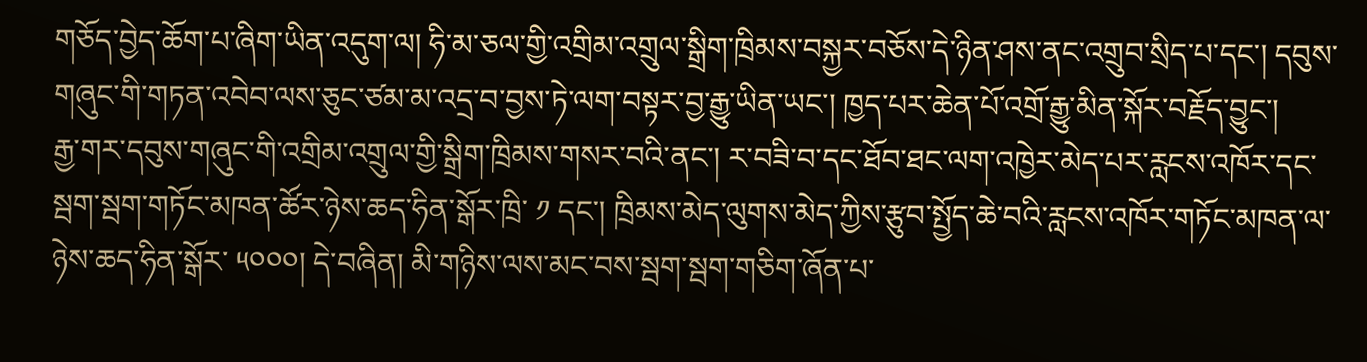གཅོད་བྱེད་ཆོག་པ་ཞིག་ཡིན་འདུག་ལ། ཧི་མ་ཅལ་གྱི་འགྲིམ་འགྲུལ་སྒྲིག་ཁྲིམས་བསྐྱར་བཅོས་དེ་ཉིན་ཤས་ནང་འགྲུབ་སྲིད་པ་དང་། དབུས་གཞུང་གི་གཏན་འབེབ་ལས་ཅུང་ཙམ་མ་འདྲ་བ་བྱས་ཏེ་ལག་བསྟར་བྱ་རྒྱུ་ཡིན་ཡང་། ཁྱད་པར་ཆེན་པོ་འགྲོ་རྒྱུ་མིན་སྐོར་བརྗོད་བྱུང་།
རྒྱ་གར་དབུས་གཞུང་གི་འགྲིམ་འགྲུལ་གྱི་སྒྲིག་ཁྲིམས་གསར་བའི་ནང་། ར་བཟི་བ་དང་ཐོབ་ཐང་ལག་འཁྱེར་མེད་པར་རླངས་འཁོར་དང་སྦག་སྦག་གཏོང་མཁན་ཚོར་ཉེས་ཆད་ཧིན་སྒོར་ཁྲི་ ༡ དང་། ཁྲིམས་མེད་ལུགས་མེད་ཀྱིས་རྩུབ་སྤྱོད་ཆེ་བའི་རླངས་འཁོར་གཏོང་མཁན་ལ་ཉེས་ཆད་ཧིན་སྒོར་ ༥༠༠༠། དེ་བཞིན། མི་གཉིས་ལས་མང་བས་སྦག་སྦག་གཅིག་ཞོན་པ་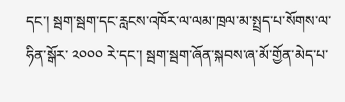དང་། སྦག་སྦག་དང་རླངས་འཁོར་ལ་ལམ་ཁྲལ་མ་སྤྲད་པ་སོགས་ལ་ཧིན་སྒོར་ ༢༠༠༠ རེ་དང་། སྦག་སྦག་ཞོན་སྐབས་ཞ་མོ་གྱོན་མེད་པ་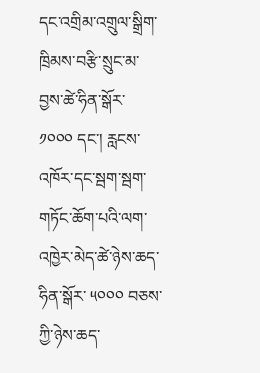དང་འགྲིམ་འགྲུལ་སྒྲིག་ཁྲིམས་བརྩི་སྲུང་མ་བྱས་ཚེ་ཧིན་སྒོར་ ༡༠༠༠ དང་། རླངས་འཁོར་དང་སྦག་སྦག་གཏོང་ཆོག་པའི་ལག་འཁྱེར་མེད་ཚེ་ཉེས་ཆད་ཧིན་སྒོར་ ༥༠༠༠ བཅས་ཀྱི་ཉེས་ཆད་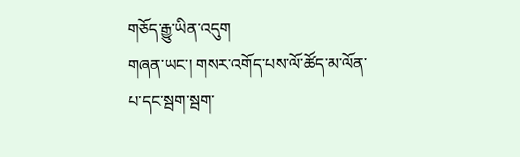གཅོད་རྒྱུ་ཡིན་འདུག
གཞན་ཡང་། གསར་འགོད་པས་ལོ་ཚོད་མ་ལོན་པ་དང་སྦག་སྦག་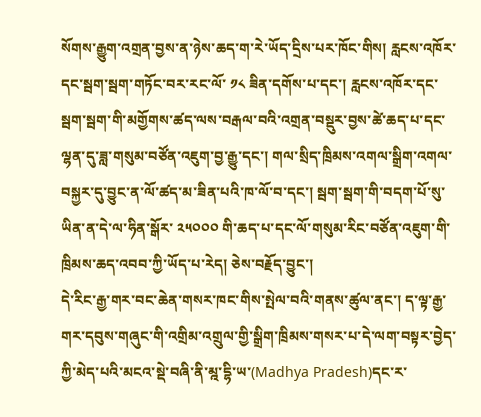སོགས་རྒྱུག་འགྲན་བྱས་ན་ཉེས་ཆད་ག་རེ་ཡོད་དྲིས་པར་ཁོང་གིས། རླངས་འཁོར་དང་སྦག་སྦག་གཏོང་བར་རང་ལོ་ ༡༨ ཟིན་དགོས་པ་དང་། རླངས་འཁོར་དང་སྦག་སྦག་གི་མགྱོགས་ཚད་ལས་བརྒལ་བའི་འགྲན་བསྡུར་བྱས་ཚེ་ཆད་པ་དང་ལྷན་དུ་ཟླ་གསུམ་བཙོན་འཇུག་བྱ་རྒྱུ་དང་། གལ་སྲིད་ཁྲིམས་འགལ་སྒྲིག་འགལ་བསྐྱར་དུ་བྱུང་ན་ལོ་ཚད་མ་ཟིན་པའི་ཁ་ལོ་བ་དང་། སྦག་སྦག་གི་བདག་པོ་སུ་ཡིན་ན་དེ་ལ་ཧིན་སྒོར་ ༢༥༠༠༠ གི་ཆད་པ་དང་ལོ་གསུམ་རིང་བཙོན་འཇུག་གི་ཁྲིམས་ཆད་འབབ་ཀྱི་ཡོད་པ་རེད། ཅེས་བརྗོད་བྱུང་།
དེ་རིང་རྒྱ་གར་བང་ཆེན་གསར་ཁང་གིས་སྤེལ་བའི་གནས་ཚུལ་ནང་། ད་ལྟ་རྒྱ་གར་དབུས་གཞུང་གི་འགྲིམ་འགྲུལ་གྱི་སྒྲིག་ཁྲིམས་གསར་པ་དེ་ལག་བསྟར་བྱེད་ཀྱི་མེད་པའི་མངའ་སྡེ་བཞི་ནི་མྰ་དྷི་ཡ་(Madhya Pradesh)དང་ར་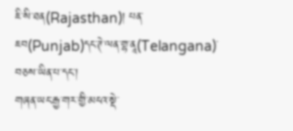ཇི་སི་ཐན(Rajasthan)། པན་ཇབ(Punjab)དང་ཊེ་ལན་གྷ་ནཱ(Telangana)་བཅས་ཡིན་པ་དང་།
གཞན་ཡང་རྒྱ་གར་གྱི་མངའ་སྡེ་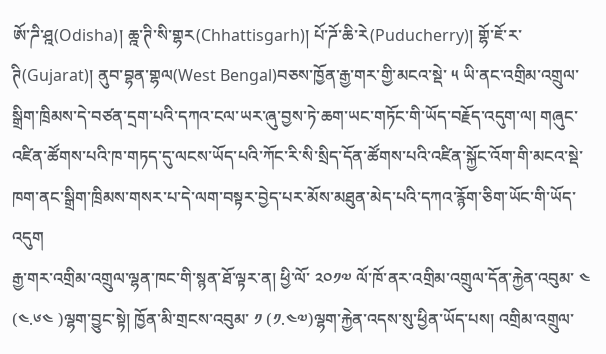ཨོ་ཌི་ཤྰ(Odisha)། ཆྰ་ཊི་སི་གྷར(Chhattisgarh)། པོ་ཌོ་ཆི་རེ(Puducherry)། གྷོ་ཇོ་ར་ཊི(Gujarat)། ནུབ་བྷན་གྷལ(West Bengal)བཅས་ཁྱོན་རྒྱ་གར་གྱི་མངའ་སྡེ་ ༥ ཡི་ནང་འགྲིམ་འགྲུལ་སྒྲིག་ཁྲིམས་དེ་བཙན་དྲག་པའི་དཀའ་ངལ་ཡར་ཞུ་བྱས་ཏེ་ཆག་ཡང་གཏོང་གི་ཡོད་བརྗོད་འདུག་ལ། གཞུང་འཛིན་ཚོགས་པའི་ཁ་གཏད་དུ་ལངས་ཡོད་པའི་ཀོང་རི་སི་སྲིད་དོན་ཚོགས་པའི་འཛིན་སྐྱོང་འོག་གི་མངའ་སྡེ་ཁག་ནང་སྒྲིག་ཁྲིམས་གསར་པ་དེ་ལག་བསྟར་བྱེད་པར་མོས་མཐུན་མེད་པའི་དཀའ་རྙོག་ཅིག་ཡོང་གི་ཡོད་འདུག
རྒྱ་གར་འགྲིམ་འགྲུལ་ལྷན་ཁང་གི་སྙན་ཐོ་ལྟར་ན། ཕྱི་ལོ་ ༢༠༡༧ ལོ་ཁོ་ནར་འགྲིམ་འགྲུལ་དོན་རྐྱེན་འབུམ་ ༤ (༤.༦༤ )ལྷག་བྱུང་སྟེ། ཁྱོན་མི་གྲངས་འབུམ་ ༡ (༡.༤༧)ལྷག་རྐྱེན་འདས་སུ་ཕྱིན་ཡོད་པས། འགྲིམ་འགྲུལ་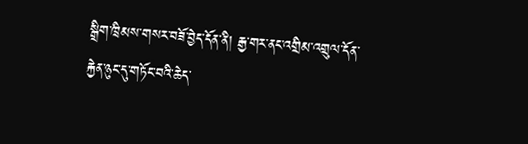སྒྲིག་ཁྲིམས་གསར་བཟོ་བྱེད་དོན་ནི། རྒྱ་གར་ནང་འགྲིམ་འགྲུལ་དོན་རྐྱེན་ཉུང་དུ་གཏོང་བའི་ཆེད་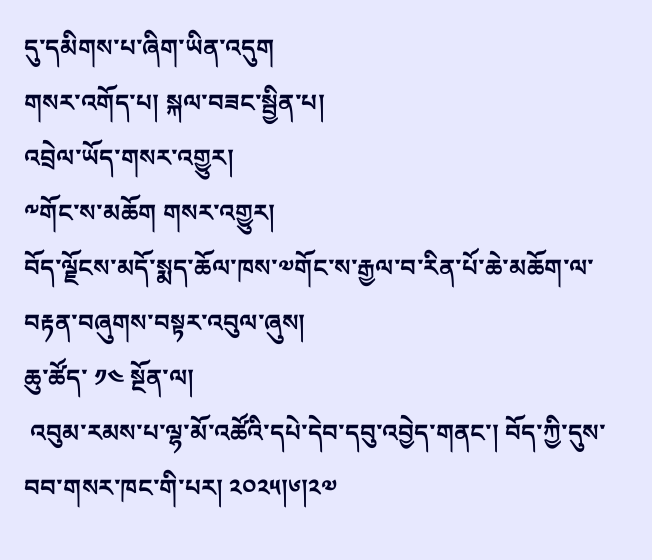དུ་དམིགས་པ་ཞིག་ཡིན་འདུག
གསར་འགོད་པ། སྐལ་བཟང་སྦྱིན་པ།
འབྲེལ་ཡོད་གསར་འགྱུར།
༸གོང་ས་མཆོག གསར་འགྱུར།
བོད་ལྗོངས་མདོ་སྨད་ཆོལ་ཁས་༧གོང་ས་རྒྱལ་བ་རིན་པོ་ཆེ་མཆོག་ལ་བརྟན་བཞུགས་བསྟར་འབུལ་ཞུས།
ཆུ་ཚོད་ ༡༤ སྔོན་ལ།
 འབུམ་རམས་པ་ལྷ་མོ་འཚོའི་དཔེ་དེབ་དབུ་འབྱེད་གནང་། བོད་ཀྱི་དུས་བབ་གསར་ཁང་གི་པར། ༢༠༢༥།༦།༢༧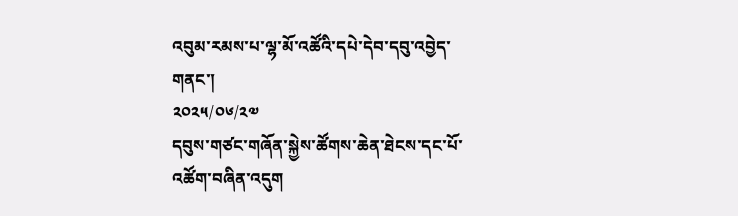འབུམ་རམས་པ་ལྷ་མོ་འཚོའི་དཔེ་དེབ་དབུ་འབྱེད་གནང་།
༢༠༢༥/༠༦/༢༧
དབུས་གཙང་གཞོན་སྐྱེས་ཚོགས་ཆེན་ཐེངས་དང་པོ་འཚོག་བཞིན་འདུག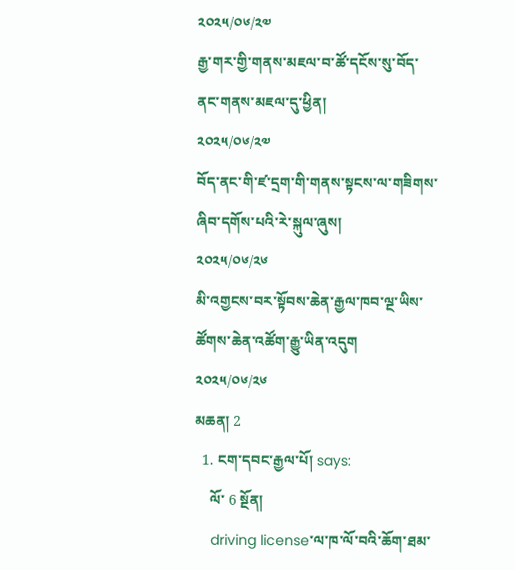༢༠༢༥/༠༦/༢༧
རྒྱ་གར་གྱི་གནས་མཇལ་བ་ཚོ་དངོས་སུ་བོད་ནང་གནས་མཇལ་དུ་ཕྱིན།
༢༠༢༥/༠༦/༢༧
བོད་ནང་གི་ཛ་དྲག་གི་གནས་སྟངས་ལ་གཟིགས་ཞིབ་དགོས་པའི་རེ་སྐུལ་ཞུས།
༢༠༢༥/༠༦/༢༦
མི་འགྱངས་བར་སྟོབས་ཆེན་རྒྱལ་ཁབ་ལྔ་ཡིས་ཚོགས་ཆེན་འཚོག་རྒྱུ་ཡིན་འདུག
༢༠༢༥/༠༦/༢༦
མཆན། 2
  1. ངག་དབང་རྒྱལ་པོ། says:
    ལོ་ 6 སྔོན།
    driving license་ལ་ཁ་ལོ་བའི་ཆོག་ཐམ་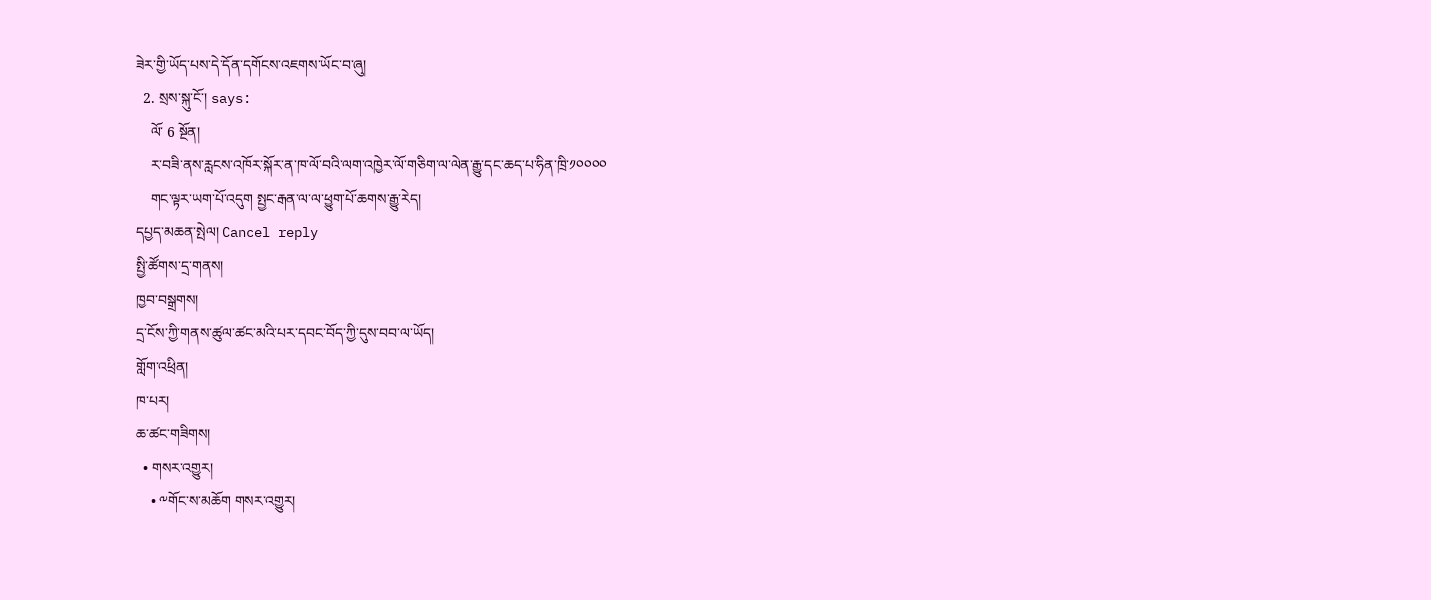ཟེར་གྱི་ཡོད་པས་དེ་དོན་དགོངས་འཇགས་ཡོང་བ་ཞུ།
  2. སྲས་སྐུ་ངོ་། says:
    ལོ་ 6 སྔོན།
    ར་བཟི་ནས་རླངས་འཁོར་སྐོར་ན་ཁ་ལོ་བའི་ལག་འཁྱེར་ལོ་གཅིག་ལ་ལེན་རྒྱུ་དང་ཆད་པ་ཧིན་ཁྲི་༡༠༠༠༠
    གང་ལྟར་ཡག་པོ་འདུག སྤྱང་རྒན་ལ་ལ་ཕྱུག་པོ་ཆགས་རྒྱུ་རེད།
དཔྱད་མཆན་སྤེལ། Cancel reply
སྤྱི་ཚོགས་དྲ་གནས།
ཁྱབ་བསྒྲགས།
དྲ་ངོས་ཀྱི་གནས་ཚུལ་ཚང་མའི་པར་དབང་བོད་ཀྱི་དུས་བབ་ལ་ཡོད།
གློག་འཕྲིན།
ཁ་པར།
ཆ་ཚང་གཟིགས།
  • གསར་འགྱུར།
    • ༸གོང་ས་མཆོག གསར་འགྱུར།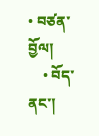• བཙན་བྱོལ།
    • བོད་ནང་།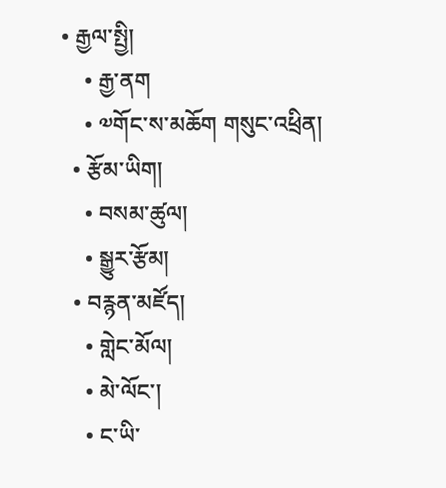• རྒྱལ་སྤྱི།
    • རྒྱ་ནག
    • ༧གོང་ས་མཆོག གསུང་འཕྲིན།
  • རྩོམ་ཡིག།
    • བསམ་ཚུལ།
    • སྒྱུར་རྩོམ།
  • བརྙན་མཛོད།
    • གླེང་མོལ།
    • མེ་ལོང་།
    • ང་ཡི་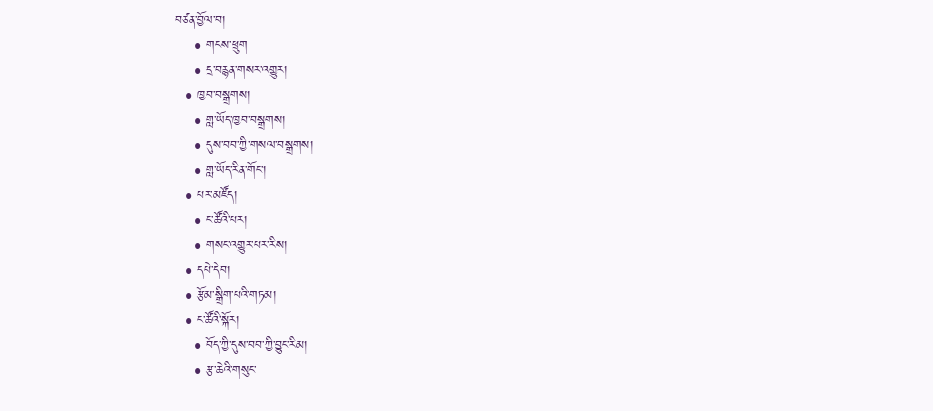བཙན་བྱོལ་བ།
    • གངས་ཕྲུག
    • དྲ་བརྙན་གསར་འགྱུར།
  • ཁྱབ་བསྒྲགས།
    • གླ་ཡོད་ཁྱབ་བསྒྲགས།
    • དུས་བབ་ཀྱི་གསལ་བསྒྲགས།
    • གླ་ཡོད་རིན་གོང་།
  • པར་མཛོད།
    • ང་ཚོའི་པར།
    • གསང་འགྱུར་པར་རིས།
  • དཔེ་དེབ།
  • རྩོམ་སྒྲིག་པའི་གཏམ།
  • ང་ཚོའི་སྐོར།
    • བོད་ཀྱི་དུས་བབ་ཀྱི་བྱུང་རིམ།
    • རྩ་ཆེའི་གསུང་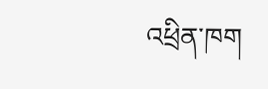འཕྲིན་ཁག